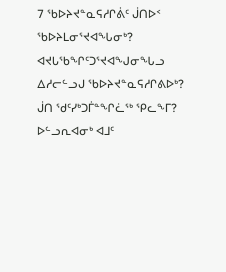7 ᖃᐅᔨᔪᓐᓇᕋᓱᒋᕖᑦ ᒎᑎᐅᑉ ᖃᐅᔨᒪᓂᕐᔪᐊᖓᓂᒃ? ᐊᔪᒐᖃᖏᑦᑐᕐᔪᐊᖑᓂᖓᓗ ᐃᓱᓕᓪᓗᒍ ᖃᐅᔨᔪᓐᓇᕋᓱᒋᕕᐅᒃ?
ᒎᑎ ᖁᑦᓯᒃᑐᒦᓐᖏᓛᖅ ᕿᓚᖕᒥ? ᐅᓪᓗᕆᐊᓂᒃ ᐊᒧᑦ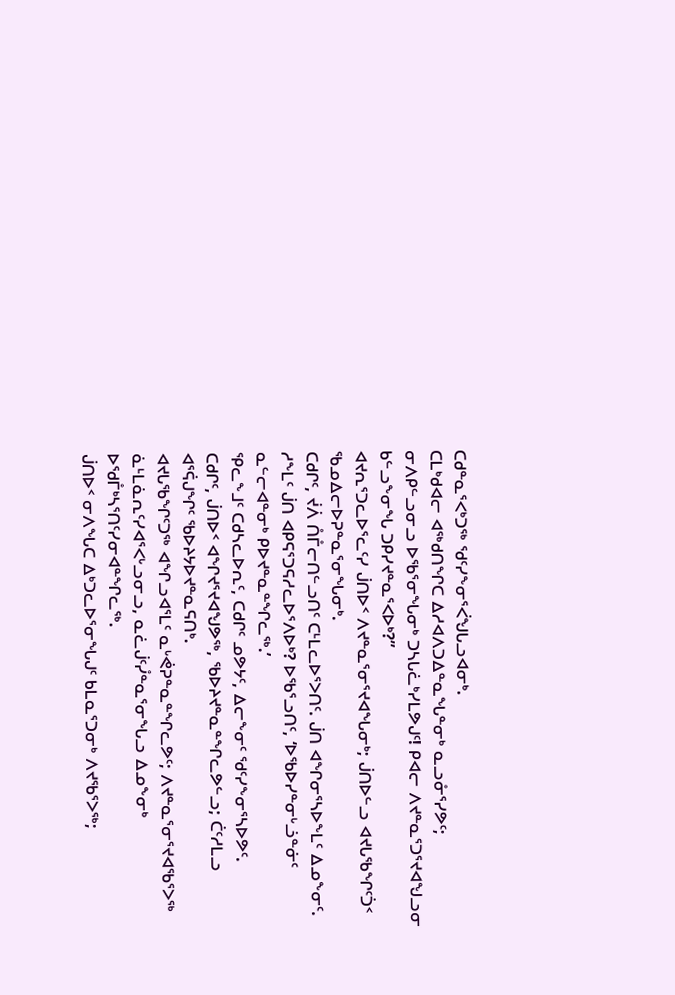ᑕᑯᓐᓇᕐᐸᒃᑐᖅ ᖁᑦᓯᖕᓂᕐᐹᖑᒐᓗᐊᓂᒃ.
ᑕᒪᒃᑯᐊᓕ ᐊᖅᑯᑎᖏᑕ ᐃᓱᐊᐱᑐᐃᓐᓇᖓᓐᓂᒃ ᓇᓗᓁᕐᓯᕗᑦ; ᓂᐱᑭᓪᓗᓂᓗ ᐅᖃᕐᓂᖓᓂᒃ ᑐᓴᒐᓛᒃᓯᒪᕗᒍᑦ! ᑭᐊᓕ ᐱᔪᓐᓇᕐᑐᕐᔪᐊᖑᓗᓂ ᑲᓪᓗᖕᓂᖓ ᑐᑭᓯᔪᓐᓇᕐᐸᐅᒃ?”
ᐊᔪᕆᕐᑐᓚᐅᕐᓚᑦᓯ ᒎᑎᐅᑉ ᐱᔪᓐᓇᕐᓂᕐᔪᐊᖓᓂᒃ; ᒎᑎᐅᓪᓗ ᐊᔪᒐᖃᖏᑦᑑᑉ ᖃᓄᐃᓕᐅᕈᓐᓇᕐᓂᖓᓂᒃ.
ᑕᑯᒋᑦ, ᔫᐲ ᑍᒤᓕᑎᓪᓗᑎᑦ ᑕᒻᒪᓚᐅᕐᐳᑎᑦ. ᒎᑎ ᐊᖏᓂᕐᓴᐅᖕᒪᑦ ᐃᓄᖕᓂᑦ.
ᓱᖕᒪᑦ ᒎᑎ ᐊᑭᕋᕐᑐᕋᓱᓚᐅᕐᐱᐅᒃ? ᐅᖃᕐᓗᑎᑦ, ‘ᐅᖃᐅᓯᓐᓂᒡᓘᓐᓃᑦ ᓇᓪᓕᐊᓐᓂᒃ ᑭᐅᔪᓐᓇᓐᖏᓚᖅ.’
ᕿᓚᖕᒧᑦ ᑕᑯᓴᓚᐅᕆᑦ, ᑕᑯᒋᑦ ᓄᕗᔭᑦ, ᐃᓕᖕᓂᑦ ᖁᑦᓯᖕᓂᕐᓴᐅᕗᑦ.
ᑕᑯᒋᑦ, ᒎᑎᐅᑉ ᐊᖏᔪᕐᔪᐊᖑᕗᖅ, ᖃᐅᔨᔪᓐᓇᓐᖏᓚᕗᓪᓗ; ᑖᑦᓱᒪᓗ ᐊᕐᕌᒍᖏᑦ ᖃᐅᔨᔭᐅᔪᓐᓇᕋᑎᒃ.
ᐊᔪᒐᖃᖏᑦᑐᖅ ᐊᖏᓗᐊᕐᒪᑦ ᓇᒡᕚᕈᓐᓇᓐᖏᓚᕗᑦ; ᐱᔪᓐᓇᕐᓂᕐᔪᐊᖃᕐᐳᖅ ᓈᒻᒪᓈᕆᑦᓯᐊᕐᐸᒡᓗᓂᓗ, ᓇᓛᒎᑦᓮᓐᓇᕐᓂᖓᓗ ᐃᓄᖕᓂᒃ ᐅᖁᒤᒃᓴᕐᑎᑦᓯᓂᐊᓐᖏᓚᖅ.
ᒎᑎᐅᑉ ᓂᐱᖓᑕ ᐃᒃᑐᓚᐅᕐᓂᖓᒍᑦ ᑲᒪᓇᕐᑐᓂᒃ ᐱᔪᖃᕐᐳᖅ;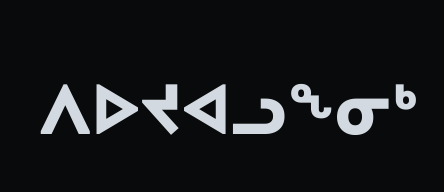ᐱᐅᔪᐊᓗᖕᓂᒃ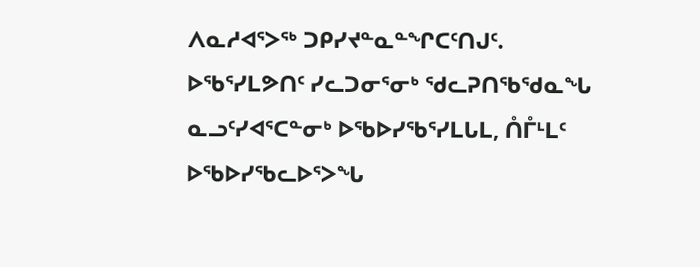ᐱᓇᓱᐊᕐᐳᖅ ᑐᑭᓯᔪᓐᓇᓐᖏᑕᑦᑎᒍᑦ.
ᐅᖃᕐᓯᒪᕗᑎᑦ ᓯᓚᑐᓂᕐᓂᒃ ᖁᓚᕈᑎᖃᖁᓇᖓ ᓇᓗᑦᓯᐊᕐᑕᓐᓂᒃ ᐅᖃᐅᓯᖃᕐᓯᒪᒐᒪ, ᑍᒤᒻᒪᑦ ᐅᖃᐅᓯᖃᓚᐅᕐᐳᖓ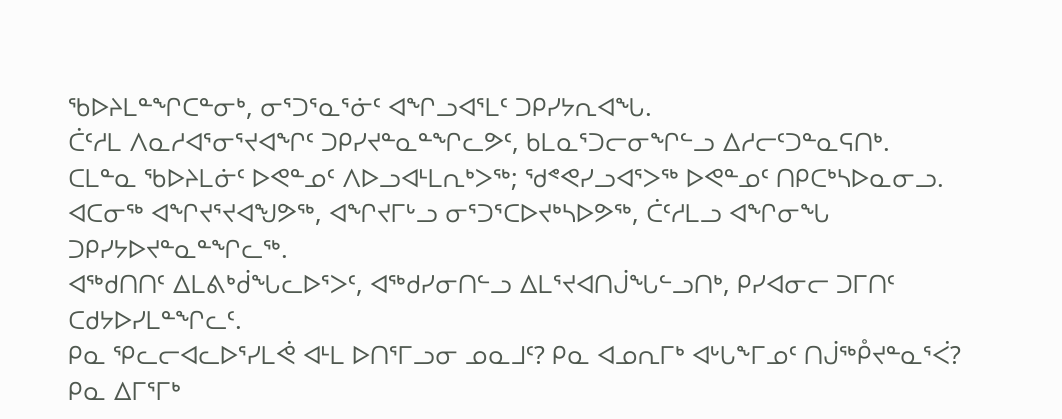ᖃᐅᔨᒪᓐᖏᑕᓐᓂᒃ, ᓂᕐᑐᕐᓇᕐᓃᑦ ᐊᖏᓗᐊᕐᒪᑦ ᑐᑭᓯᔭᕆᐊᖓ.
ᑖᑦᓱᒪ ᐱᓇᓱᐊᕐᓂᕐᔪᐊᖏᑦ ᑐᑭᓯᔪᓐᓇᓐᖏᓚᕗᑦ, ᑲᒪᓇᕐᑐᓕᓂᖏᓪᓗ ᐃᓱᓕᑦᑐᓐᓇᕋᑎᒃ.
ᑕᒪᓐᓇ ᖃᐅᔨᒪᓃᑦ ᐅᕙᓐᓄᑦ ᐱᐅᓗᐊᒻᒪᕆᒃᐳᖅ; ᖁᕝᕙᓯᓗᐊᕐᐳᖅ ᐅᕙᓐᓄᑦ ᑎᑭᑕᒃᓴᐅᓇᓂᓗ.
ᐊᑕᓂᖅ ᐊᖏᔪᕐᔪᐊᖑᕗᖅ, ᐊᖏᔪᒥᒡᓗ ᓂᕐᑐᕐᑕᐅᔪᒃᓴᐅᕗᖅ, ᑖᑦᓱᒪᓗ ᐊᖏᓂᖓ ᑐᑭᓯᔭᐅᔪᓐᓇᓐᖏᓚᖅ.
ᐊᖅᑯᑎᑎᑦ ᐃᒪᕕᒃᑰᖓᓚᐅᕐᐳᑦ, ᐊᖅᑯᓯᓂᑎᓪᓗ ᐃᒪᕐᔪᐊᑎᒎᖓᓪᓗᑎᒃ, ᑭᓯᐊᓂᓕ ᑐᒥᑎᑦ ᑕᑯᔭᐅᓯᒪᓐᖏᓚᑦ.
ᑭᓇ ᕿᓚᓕᐊᓚᐅᕐᓯᒪᕚ ᐊᒻᒪ ᐅᑎᕐᒥᓗᓂ ᓄᓇᒧᑦ? ᑭᓇ ᐊᓄᕆᒥᒃ ᐊᒡᒐᖕᒥᓄᑦ ᑎᒎᖅᑬᔪᓐᓇᕐᐹ? ᑭᓇ ᐃᒥᕐᒥᒃ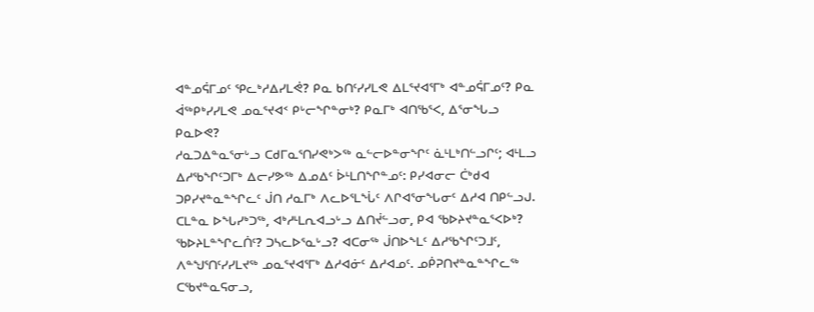ᐊᓐᓄᕌᒥᓄᑦ ᕿᓚᒃᓱᐃᓯᒪᕚ? ᑭᓇ ᑲᑎᑦᓯᓯᒪᕙ ᐃᒪᕐᔪᐊᕐᒥᒃ ᐊᓐᓄᕌᒥᓄᑦ? ᑭᓇ ᐋᖅᑭᒃᓯᓯᒪᕙ ᓄᓇᕐᔪᐊᑉ ᑭᒡᓕᖏᓐᓂᒃ? ᑭᓇᒥᒃ ᐊᑎᖃᕐᐸ, ᐃᕐᓂᖓᓗ ᑭᓇᐅᕙ?
ᓱᓇᑐᐃᓐᓇᕐᓂᒡᓗ ᑕᑯᒥᓇᕐᑎᓯᕙᒃᐳᖅ ᓇᓪᓕᐅᓐᓂᖏᑦ ᓈᒻᒪᒃᑎᓪᓗᒋᑦ; ᐊᒻᒪᓗ ᐃᓱᖃᖏᑦᑐᒥᒃ ᐃᓕᓯᕗᖅ ᐃᓄᐃᑦ ᐆᒻᒪᑎᖏᓐᓄᑦ: ᑭᓯᐊᓂᓕ ᑖᒃᑯᐊ ᑐᑭᓯᔪᓐᓇᓐᖏᓚᑦ ᒎᑎ ᓱᓇᒥᒃ ᐱᓚᐅᕐᒪᖔᑦ ᐱᒋᐊᕐᓂᖓᓂᑦ ᐃᓱᐊ ᑎᑭᓪᓗᒍ.
ᑕᒪᓐᓇ ᐅᖓᓯᒃᑐᖅ, ᐊᒃᓱᒻᒪᕆᐊᓗᒡᓗ ᐃᑎᔫᓪᓗᓂ, ᑭᐊ ᖃᐅᔨᔪᓐᓇᕐᐸᐅᒃ?
ᖃᐅᔨᒪᓐᖏᓚᑏᑦ? ᑐᓴᓚᐅᕐᓇᒡᓗ? ᐊᑕᓂᖅ ᒎᑎᐅᖕᒪᑦ ᐃᓱᖃᖏᑦᑐᒧᑦ, ᐱᓐᖑᕐᑎᑦᓯᓯᒪᔪᖅ ᓄᓇᕐᔪᐊᕐᒥᒃ ᐃᓱᐊᓃᑦ ᐃᓱᐊᓄᑦ. ᓄᑮᕈᑎᔪᓐᓇᓐᖏᓚᖅ ᑕᖃᔪᓐᓇᕋᓂᓗ,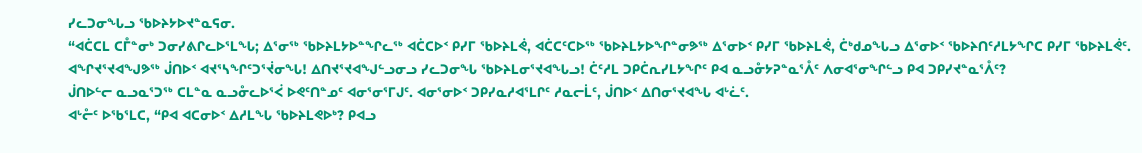ᓯᓚᑐᓂᖓᓗ ᖃᐅᔨᔭᐅᔪᓐᓇᕋᓂ.
“ᐊᑖᑕᒪ ᑕᒤᓐᓂᒃ ᑐᓂᓯᕕᒋᓚᐅᕐᒪᖓ; ᐃᕐᓂᖅ ᖃᐅᔨᒪᔭᐅᓐᖏᓚᖅ ᐊᑖᑕᐅᑉ ᑭᓯᒥ ᖃᐅᔨᒪᕚ, ᐊᑖᑕᑦᑕᐅᖅ ᖃᐅᔨᒪᔭᐅᖏᓐᓂᕗᖅ ᐃᕐᓂᐅᑉ ᑭᓯᒥ ᖃᐅᔨᒪᕚ, ᑖᒃᑯᓄᖓᓗ ᐃᕐᓂᐅᑉ ᖃᐅᔨᑎᑦᓱᒪᔭᖏᑕ ᑭᓯᒥ ᖃᐅᔨᒪᕚᑦ.
ᐊᖏᔪᕐᔪᐊᖑᕗᖅ ᒎᑎᐅᑉ ᐊᔪᕐᓴᖏᑦᑐᕐᔫᓂᖓ! ᐃᑎᔪᕐᔪᐊᖑᓪᓗᓂᓗ ᓯᓚᑐᓂᖓ ᖃᐅᔨᒪᓂᕐᔪᐊᖓᓗ! ᑖᑦᓱᒪ ᑐᑭᑖᕆᓯᒪᔭᖏᑦ ᑭᐊ ᓇᓗᓁᔭᕈᓐᓇᕐᐰᑦ ᐱᓂᐊᕐᓂᖏᓪᓗ ᑭᐊ ᑐᑭᓯᔪᓐᓇᕐᐰᑦ?
ᒎᑎᐅᓪᓕ ᓇᓗᓇᕐᑐᖅ ᑕᒪᓐᓇ ᓇᓗᓁᓚᐅᕐᐹ ᐅᕙᑦᑎᓐᓄᑦ ᐊᓂᕐᓂᕐᒥᒍᑦ. ᐊᓂᕐᓂᐅᑉ ᑐᑭᓯᓇᓱᐊᕐᒪᒋᑦ ᓱᓇᓕᒫᑦ, ᒎᑎᐅᑉ ᐃᑎᓂᕐᔪᐊᖓ ᐊᒡᓛᑦ.
ᐊᒡᓔᑦ ᐅᖃᕐᒪᑕ, “ᑭᐊ ᐊᑕᓂᐅᑉ ᐃᓱᒪᖓ ᖃᐅᔨᒪᕙᐅᒃ? ᑭᐊᓗ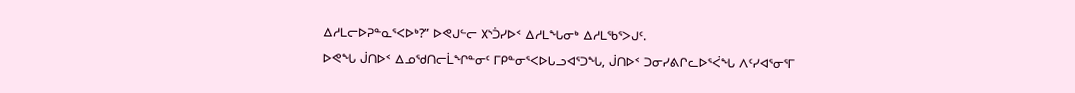ᐃᓱᒪᓕᐅᕈᓐᓇᕐᐸᐅᒃ?” ᐅᕙᒍᓪᓕ ᙭ᔅᑑᓯᐅᑉ ᐃᓱᒪᖓᓂᒃ ᐃᓱᒪᖃᕐᐳᒍᑦ.
ᐅᕙᖓ ᒎᑎᐅᑉ ᐃᓄᖁᑎᓕᒫᖏᓐᓂᑦ ᒥᑭᓐᓂᕐᐸᐅᒐᓗᐊᕐᑐᖓ, ᒎᑎᐅᑉ ᑐᓂᓯᕕᒋᓚᐅᕐᐹᖓ ᐱᑦᓯᐊᕐᓂᕐᒥ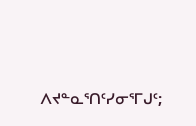ᐱᔪᓐᓇᕐᑎᑦᓯᓂᕐᒥᒍᑦ;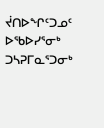ᔫᑎᐅᖏᑦᑐᓄᑦ ᐅᖃᐅᓯᕐᓂᒃ ᑐᓴᕈᒥᓇᕐᑐᓂᒃ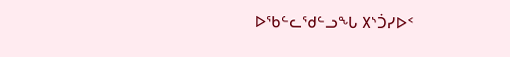ᐅᖃᓪᓚᖁᓪᓗᖓ ᙭ᔅᑑᓯᐅᑉ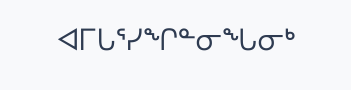ᐊᒥᒐᕐᓯᖏᓐᓂᖓᓂᒃ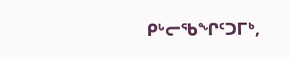ᑭᒡᓕᖃᖏᑦᑐᒥᒃ,